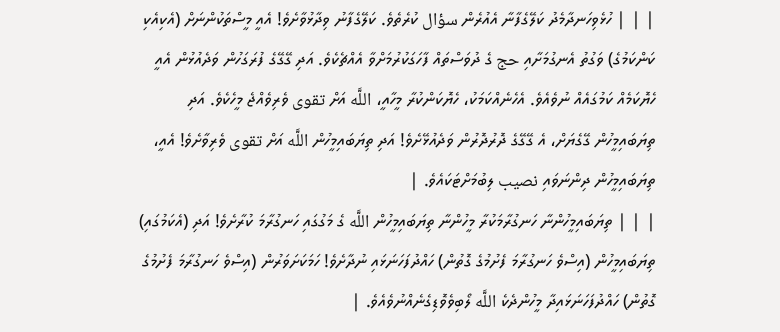| | | ހުޅެވިހަނދާމެދު ކަލޭގެފާނާ އެއުރެން سؤال ކުރެތެވެ. ކަލޭގެފާނު ވިދާޅުވާށެވެ! އެއީ މީސްތަކުންނަށް (އެކިއެކި ކަންކަމުގެ) ވަގުތު އެނގުމަށާއި حج ގެ ދުވަސްތައް ފާހަގަކުރުމަށްވާ އެއްޗެކެވެ. އަދި ގޭގޭގެ ފުރަގަހުން ވަދެއުޅުން އެއީ ހެޔޮކަމެއް ކަމުގައެއް ނުވެއެވެ. އެހެނެއްކަމަކު، ހެޔޮކަންކުރާ މީހާއީ، اللَّه އަށް تقوى ވެރިވެއްޖެ މީހެކެވެ. އަދި ތިޔަބައިމީހުން ގޭގެޔަށް، އެ ގޭގޭގެ ދޮރުދޮރުން ވަދެއުޅޭށެވެ! އަދި ތިޔަބައިމީހުން اللَّه އަށް تقوى ވެރިވާށެވެ! އެއީ، ތިޔަބައިމީހުން ދިންނަވައި نصيب ލިބުމަށްޓަކައެވެ. |
| | | ތިޔަބައިމީހުންނާ ހަނގުރާމަކުރާ މީހުންނާ ތިޔަބައިމީހުން اللَّه ގެ މަގުގައި ހަނގުރާމަ ކުރާށެވެ! އަދި (އެކަމުގައި) ތިޔަބައިމީހުން (އިސްވެ ހަނގުރާމަ ފެށުމުގެ ގޮތުން) ހައްދުފަހަނަޅައި ނުދާށެވެ! ހަމަކަށަވަރުން (އިސްވެ ހަނގުރާމަ ފެށުމުގެ ގޮތުން) ހައްދުފަހަނަޅައިދާ މީހުންދެކެ اللَّه ލޯބިވެވޮޑިގެނެއްނުވެއެވެ. |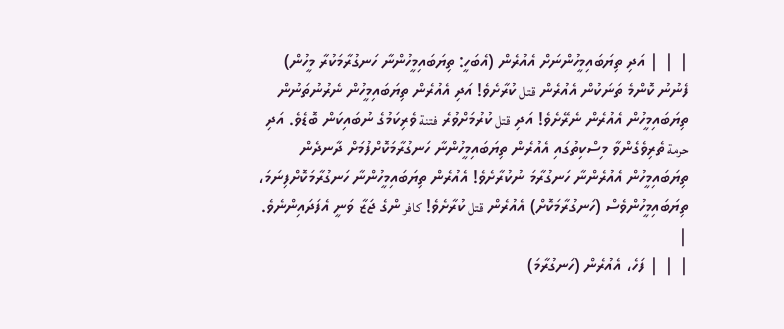| | | އަދި ތިޔަބައިމީހުންނަށް އެއުރެން (އެބަހީ: ތިޔަބައިމީހުންނާ ހަނގުރާމަކުރާ މީހުން) ފެނުނު ކޮންމެ ތަނަކުން އެއުރެން قتل ކުރާށެވެ! އަދި އެއުރެން ތިޔަބައިމީހުން ނެރުނުތަނުން ތިޔަބައިމީހުން އެއުރެން ނެރޭށެވެ! އަދި قتل ކުރުމަށްވުރެ فتنة ވެރިކަމުގެ ނުބައިކަން ބޮޑެވެ. އަދި حرمة ތެރިވެގެންވާ މިސްކިތުގައި އެއުރެން ތިޔަބައިމީހުންނާ ހަނގުރާމަކޮށްފުމަށް ދާނދެން ތިޔަބައިމީހުން އެއުރެންނާ ހަނގުރާމަ ނުކުރާށެވެ! އެއުރެން ތިޔަބައިމީހުންނާ ހަނގުރާމަކޮށްފިނަމަ، ތިޔަބައިމީހުންވެސް (ހަނގުރާމަކޮށް) އެއުރެން قتل ކުރާށެވެ! كافر ންގެ ޖަޒާ ވަނީ އެފަދައިންނެވެ. |
| | | ފަހެ، އެއުރެން (ހަނގުރާމަ)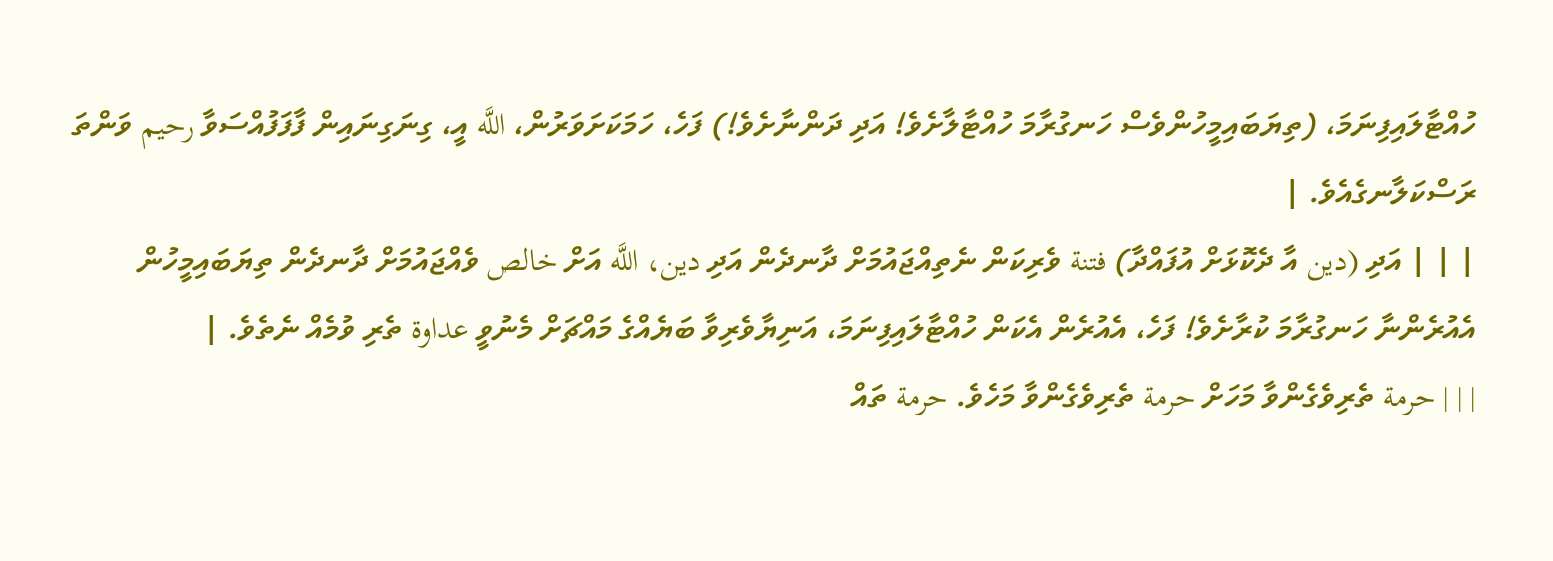ހުއްޓާލައިފިނަމަ، (ތިޔަބައިމީހުންވެސް ހަނގުރާމަ ހުއްޓާލާށެވެ! އަދި ދަންނާށެވެ!) ފަހެ، ހަމަކަށަވަރުން، اللَّه އީ، ގިނަގިނައިން ފާފަފުއްސަވާ رحيم ވަންތަ ރަސްކަލާނގެއެވެ. |
| | | އަދި (دين އާ ދެކޮޅަށް އުފައްދާ) فتنة ވެރިކަން ނެތިއްޖައުމަށް ދާނދެން އަދި دين، اللَّه އަށް خالص ވެއްޖައުމަށް ދާނދެން ތިޔަބައިމީހުން އެއުރެންނާ ހަނގުރާމަ ކުރާށެވެ! ފަހެ، އެއުރެން އެކަން ހުއްޓާލައިފިނަމަ، އަނިޔާވެރިވާ ބަޔެއްގެ މައްޗަށް މެނުވީ عداوة ތެރި ވުމެއް ނެތެވެ. |
| | | حرمة ތެރިވެގެންވާ މަހަށް حرمة ތެރިވެގެންވާ މަހެވެ. حرمة ތައް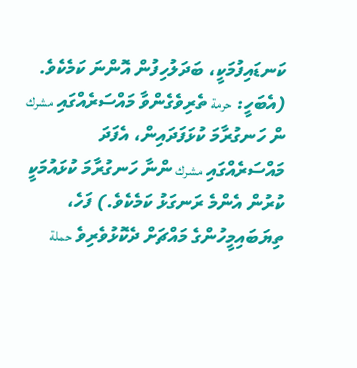ކަނޑައިފުމަކީ، ބަދަލުހިފުން އޮންނަ ކަމެކެވެ. (އެބަހީ: حرمة ތެރިވެގެންވާ މައްސަރެއްގައި مشرك ން ހަނގުރާމަ ކުޅަފަދައިން، އެފަދަ މައްސަރެއްގައި مشرك ންނާ ހަނގުރާމަ ކުޅައުމަކީ ކުރުން އެންމެ ރަނގަޅު ކަމެކެވެ.) ފަހެ، ތިޔަބައިމީހުންގެ މައްޗަށް ދެކޮޅުވެރިވެ حملة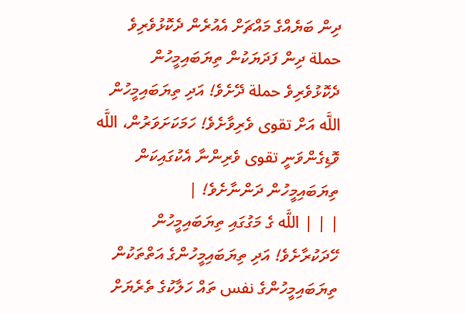ދިން ބަޔެއްގެ މައްޗަށް އެއުރެން ދެކޮޅުވެރިވެ حملة ދިން ފަދަޔަކުން ތިޔަބައިމީހުން ދެކޮޅުވެރިވެ حملة ދޭށެވެ! އަދި ތިޔަބައިމީހުން اللَّه އަށް تقوى ވެރިވާށެވެ! ހަމަކަށަވަރުން، اللَّه ވޮޑިގެންވަނީ تقوى ވެރިންނާ އެކުގައިކަން ތިޔަބައިމީހުން ދަންނާށެވެ! |
| | | اللَّه ގެ މަގުގައި ތިޔަބައިމީހުން ހޭދަކުރާށެވެ! އަދި ތިޔަބައިމީހުންގެ އަތްތަކުން ތިޔަބައިމީހުންގެ نفس ތައް ހަލާކުގެ ތެރެޔަށް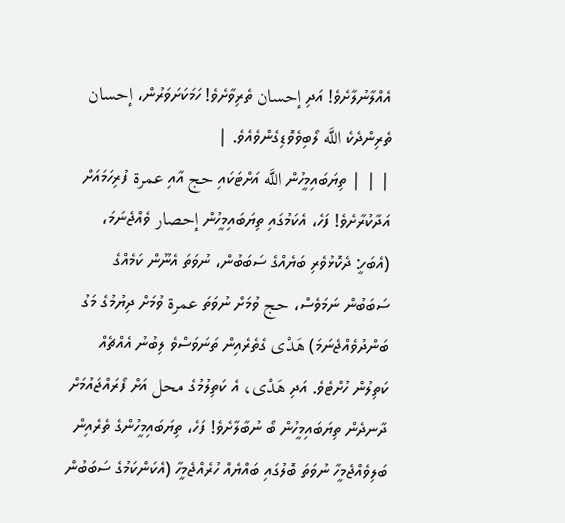އެއްލާނުލާށެވެ! އަދި إحسان ތެރިވާށެވެ! ހަމަކަށަވަރުން، إحسان ތެރިންދެކެ اللَّه ލޯބިވެވޮޑިގެންވެއެވެ. |
| | | ތިޔަބައިމީހުން اللَّه އަށްޓަކައި حج އާއި عمرة ފުރިހަމައަށް އަދާކުރާށެވެ! ފަހެ، އެކަމުގައި ތިޔަބައިމީހުން إحصار ވެއްޖެނަމަ، (އެބަހީ: ދެކޮޅުވެރި ބަޔެއްގެ ސަބަބުން، ނުވަތަ އެނޫން ކަމެއްގެ ސަބަބުން ނަމަވެސް، حج ވުމަށް ނުވަތަ عمرة ވުމަށް ދިޔުމުގެ މަގު ބަންދުވެއްޖެނަމަ) هَدْى ގެތެރެއިން ތަނަވަސްވެ ލިބުނު އެއްޗެއް ކަތިލުން ހުށްޓެވެ. އަދި هَدْى، އެ ކަތިލުމުގެ محل އަށް ފޯރައްޖައުމަށް ދާނދެން ތިޔަބައިމީހުން ބޯ ނުބާލާށެވެ! ފަހެ، ތިޔަބައިމީހުންގެ ތެރެއިން ބަލިވެއްޖެމީހާ ނުވަތަ ބޮލުގައި ބައްޔެއް ހުރެއްޖެމީހާ (އެކަންކަމުގެ ސަބަބުން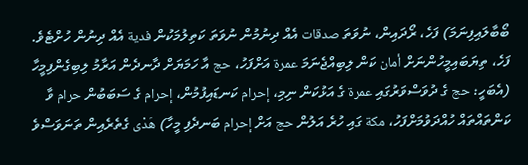ބޯބާލައިފިނަމަ) ފަހެ، ރޯދައިން، ނުވަތަ صدقات އެއް ދިނުމުން ނުވަތަ ކަތިލުމަކުން فدية އެއް ދިނުން ހުށްޓެވެ. ފަހެ، ތިޔަބައިމީހުންނަށް أمان ކަން ލިބިއްޖެނަމަ عمرة އަށްފަހު، حج އާ ހަމަޔަށް ދާނދެން އަރާމު ލިބިގެންފިމީހާ (އެބަހީ: حج ގެ ދުވަސްވަރުގައި عمرة ގެ އަޅުކަން ނިމި، إحرام ކަނޑައިފުމުން، إحرام ގެ ސަބަބުން حرام ވާ ކަންތައްތައް ހުއްދަވުމަށްފަހު، مكة ގައި ހުރެ އަލުން حج އަށް إحرام ބަނދެފި މީހާ) هَدْى ގެތެރެއިން ތަނަވަސްވެ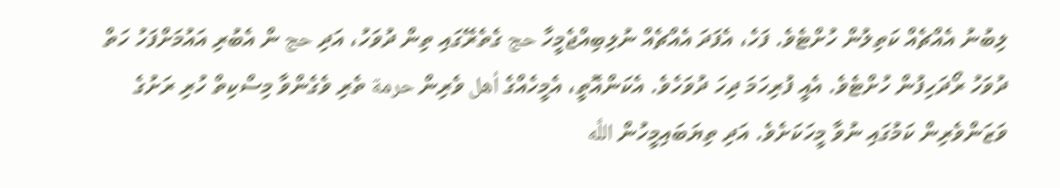ލިބުނު އެއްޗެއް ކަތިލުން ހުށްޓެވެ. ފަހެ، އެފަދަ އެއްޗެއް ނުލިބިއްޖެމީހާ حج ގެތެރޭގައި ތިން ދުވަހު، އަދި حج ން އެބުރި އައުމަށްފަހު ހަތް ދުވަހު ރޯދަހިފުން ހުށްޓެވެ. އެއީ ފުރިހަމަ ދިހަ ދުވަހެވެ. އެކަންއޮތީ، އެމީހެއްގެ أهل ވެރިން حرمة ތެރި ވެގެންވާ މިސްކިތް ހުރި ރަށުގެ ވަޒަންވެރިން ކަމުގައި ނުވާ މީހަކަށެވެ. އަދި ތިޔަބައިމީހުން اللَّه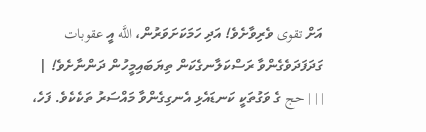އަށް تقوى ވެރިވާށެވެ! އަދި ހަމަކަށަވަރުން، اللَّه އީ عقوبات ގަދަފަދަވެގެންވާ ރަސްކަލާނގެކަން ތިޔަބައިމީހުން ދަންނާށެވެ! |
| | | حج ގެ ވަގުތަކީ ކަނޑައެޅި އެނގިގެންވާ މައްސަރު ތަކެކެވެ. ފަހެ،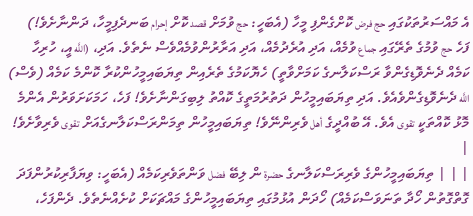އެ މައްސަރުތަކުގައި حج فرض ކޮށްގެންފި މީހާ (އެބަހީ: حج ވުމަށް قصد ކޮށް إحرام ބަނދެފިމީހާ، ދަންނާށެވެ!) ފަހެ حج ވުމުގެ ތެރޭގައި جماع ވުމެއް، އަދި އުރެދުމެއް، އަދި އަރާރުންވުމެއްވެސް ނެތެވެ. އަދި، (اللَّه އީ، ހުރިހާ ކަމެއް ދެނެވޮޑިގެންވާ ރަސްކަލާނގެ ކަމަށްވާތީ) ހެޔޮކަމުގެ ތެރެއިން ތިޔަބައިމީހުންކުރާ ކޮންމެ ކަމެއް (ވެސް) اللَّه ދެނެވޮޑިގެންވެއެވެ. އަދި ތިޔަބައިމީހުން ދަތުރުމަތީގެ ކޮއްތު ލިބިގަންނާށެވެ! ފަހެ، ހަމަކަށަވަރުން އެންމެ މޮޅު ކޮއްތަކީ تقوى އެވެ. އޭ ބުއްދީގެ أهل ވެރިންނޭވެ! ތިޔަބައިމީހުން ތިމަންރަސްކަލާނގެއަށް تقوى ވެރިވާށެވެ! |
| | | ތިޔަބައިމީހުންގެ ވެރިރަސްކަލާނގެ حضرة ން ލިބޭ فضل ވަންތަވެރިކަމެއް (އެބަހީ: ވިޔަފާރިކުރުންފަދަ ގޮތްގޮތުން ހޯދާ ތަނަވަސްކަމެއް) ހޯދަން އުޅުމުގައި ތިޔަބައިމީހުންގެ މައްޗަކަށް ކުށެއްނެތެވެ. ދެންފަހެ،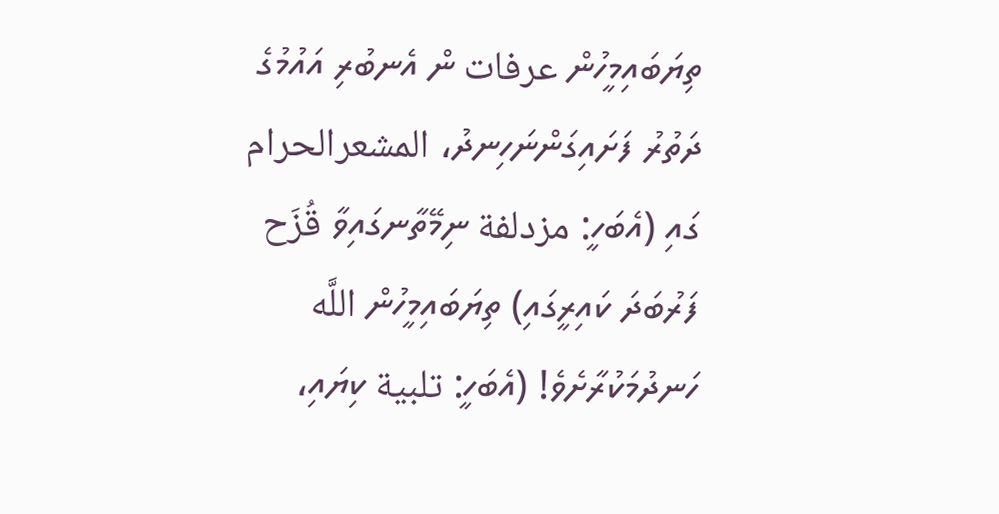ތިޔަބައިމީހުން عرفات ން އެނބުރި އައުމުގެ ދަތުރު ފަށައިގަންނަހިނދު، المشعرالحرام ގައި (އެބަހީ: مزدلفة ނިމޭތާނގައިވާ قُزَح ފަރުބަދަ ކައިރީގައި) ތިޔަބައިމީހުން اللَّه ހަނދުމަކުރާށެވެ! (އެބަހީ: تلبية ކިޔައި،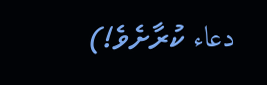دعاء ކުރާށެވެ!)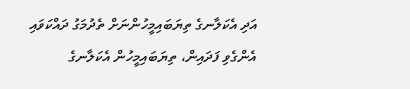އަދި އެކަލާނގެ ތިޔަބައިމީހުންނަށް ތެދުމަގު ދައްކަވައި އެންގެވި ފަދައިން، ތިޔަބައިމީހުން އެކަލާނގެ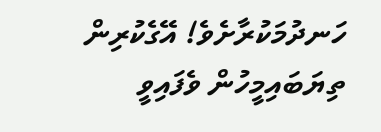ހަނދުމަކުރާށެވެ! އޭގެކުރިން ތިޔަބައިމީހުން ވެފައިވީ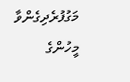މަގުފުރެދިގެންވާ މީހުންގެ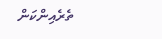ތެރެއިންކަން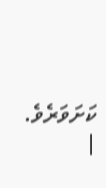ކަށަވަރެވެ. |